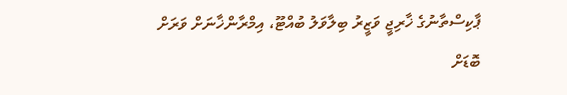ޕާކިސްތާނުގެ ޚާރިޖީ ވަޒީރު ބިލާވަލު ބުއްޓޫ، އިމްރާންޚާނަށް ވަރަށް ބޮޑަށް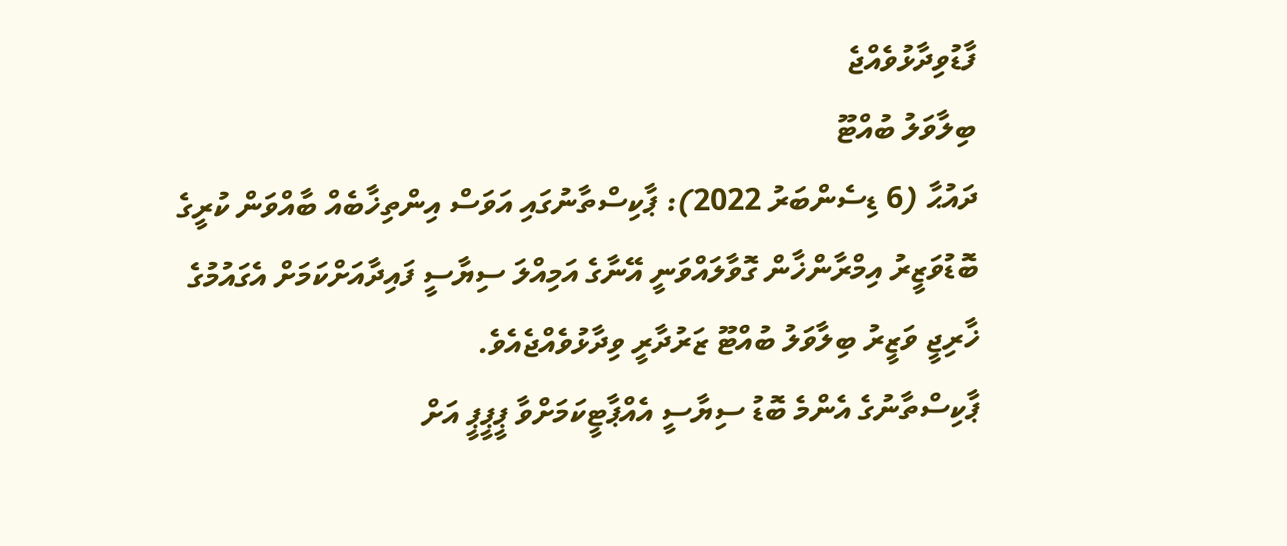ފާޑުވިދާޅުވެއްޖެ
ބިލާވަލު ބުއްޓޫ
ދައުޙާ (6 ޑިސެންބަރު 2022): ޕާކިސްތާނުގައި އަވަސް އިންތިޚާބެއް ބާއްވަން ކުރީގެ ބޮޑުވަޒީރު އިމްރާންޚާން ގޮވާލައްވަނީ އޭނާގެ އަމިއްލަ ސިޔާސީ ފައިދާއަށްކަމަށް އެގައުމުގެ ޚާރިޖީ ވަޒީރު ބިލާވަލު ބުއްޓޫ ޒަރުދާރީ ވިދާޅުވެއްޖެއެވެ.
ޕާކިސްތާނުގެ އެންމެ ބޮޑު ސިޔާސީ އެއްޕާޓީކަމަށްވާ ޕީޕީޕީ އަށް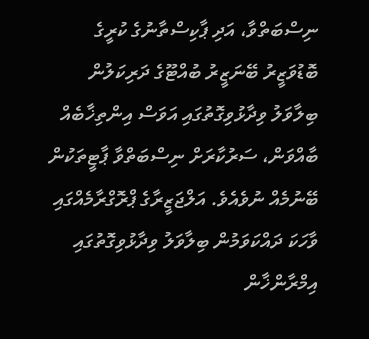ނިސްބަތްވާ، އަދި ޕާކިސްތާނުގެ ކުރީގެ ބޮޑުވަޒީރު ބޭނަޒީރު ބުއްޓޫގެ ދަރިކަލުން ބިލާވަލު ވިދާޅުވިގޮތުގައި އަވަސް އިންތިޚާބެއް ބާއްވަން، ސަރުކާރަށް ނިސްބަތްވާ ޕާޓީތަކުން ބޭނުމެއް ނުވެއެވެ. އަލްޖަޒީރާގެ ޕްރޮގްރާމެއްގައި ވާހަކަ ދައްކަވަމުން ބިލާވަލު ވިދާޅުވިގޮތުގައި އިމްރާންޚާން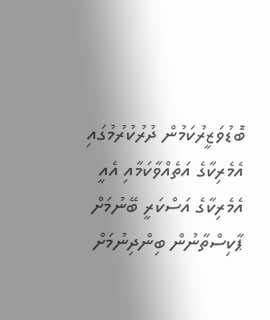ބޮޑުވަޒީރުކަމުން ދުރުކުރުމުގައި އެމެރިކާގެ އަތެއްވާކަމާއި އެއީ އެމެރިކާގެ އަސްކަރީ ބޭނުމަށް ޕާކިސްތާނުން ބިންދިނުމަށް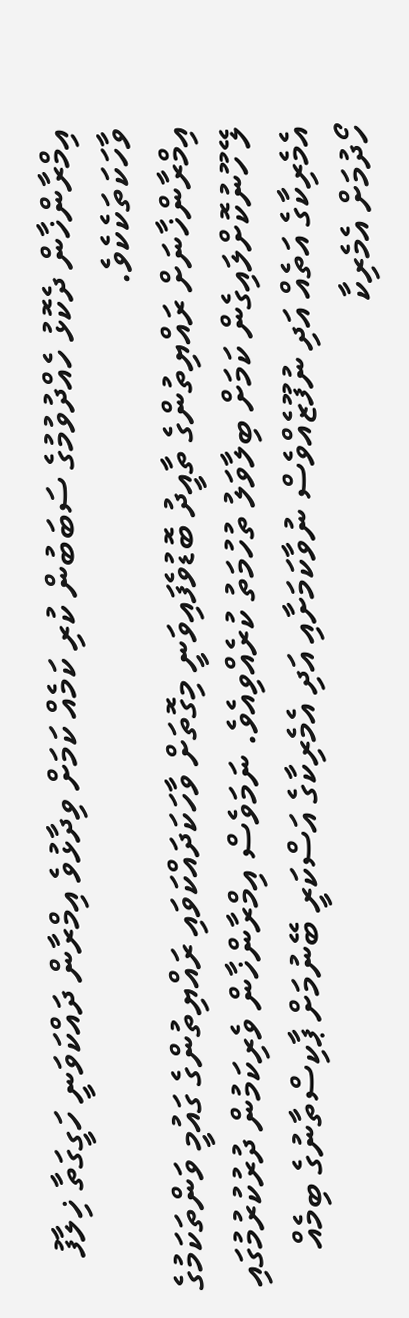އިމްރާންޚާން ދެކޮޅު ހެއްދުވުމުގެ ސަބަބުން ކުރި ކަމެއް ކަމަށް ވިދާޅުވެ އިމްރާން ދައްކަވަނީ ހަގީގަތާ ޚިލާފު ވާހަކަތަކެކެވެ.
އިމްރާންޚާނަށް ރައްޔިތުންގެ ތާއީދު ބޮޑުވެފައިވަނީ މިގޮތަށް ވާހަކަދައްކަވައި ރައްޔިތުންގެ ގައުމީ ވަންތަކަމުގެ ލޭ ހޫނުކޮށްލައިގެން ކަމަށް ބިލާވަލު ތުހުމަތު ކުރެއްވިއެވެ. ނަމަވެސް އިމްރާންޚާން ވެރިކަމުން ދުރުކުރުމުގައި އެމެރިކާގެ އަތެއް އަދި ނުފޫޒެއްވެސް ނުވާކަމަށާއި އަދި އެމެރިކާގެ އަސްކަރީ ބޭނުމަށް ޕާކިސްތާނުގެ ބިމެއް ހޯދުމަށް އެމެރިކާ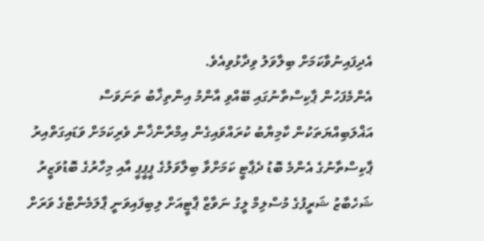އެދިފައިނުވާކަމަށް ބިލާވަލު ވިދާޅުވިއެވެ.
އެންމެފަހުން ޕާކިސްތާނުގައި ބޭއްވި އާންމު އިންތިޚާބު ތަނަވަސް އަޣްލަބިއްޔަތަކުން ކާމިޔާބު ކުރައްވައިގެން އިމްރާންޚާން ވެރިކަމަށް ވަޑައިގަތްއިރު ޕާކިސްތާނުގެ އެންމެ ބޮޑު ދެޕާޓީ ކަމަށްވާ ބިލާވަލުގެ ޕީޕީޕީ އާއި މިހާރުގެ ބޮޑުވަޒީރު ޝަހެބާޒު ޝަރީފުގެ މުސްލިމް ލީގު ނަވާޒް ޕާޓީއަށް ލިބިފައިވަނީ ޕާލަމެންޓްގެ ވަރަށް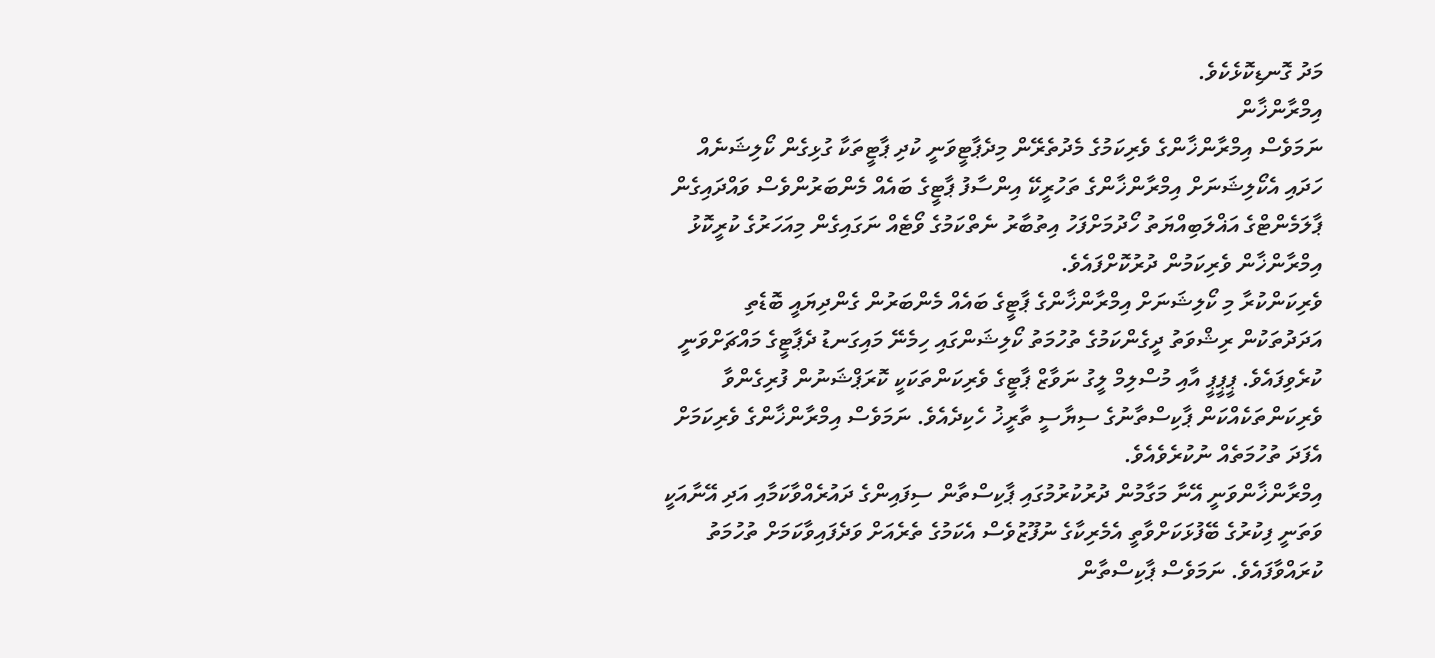މަދު ގޮނޑިކޮޅެކެވެ.
އިމްރާންޚާން
ނަމަވެސް އިމްރާންޚާންގެ ވެރިކަމުގެ މެދުތެރޭން މިދެޕާޓީވަނީ ކުދި ޕާޓީތަކާ ގުޅިގެން ކޯލިޝަނެއް ހަދައި އެކޯލިޝަނަށް އިމްރާންޚާންގެ ތަހުރީކޭ އިންސާފު ޕާޓީގެ ބައެއް މެންބަރުންވެސް ވައްދައިގެން ޕާލަމެންޓްގެ އަޣްލަބިއްޔަތު ހޯދުމަށްފަހު އިތުބާރު ނެތްކަމުގެ ވޯޓެއް ނަގައިގެން މިއަހަރުގެ ކުރީކޮޅު އިމްރާންޚާން ވެރިކަމުން ދުރުކޮށްފައެވެ.
ވެރިކަންކުރާ މި ކޯލިޝަނަށް އިމްރާންޚާންގެ ޕާޓީގެ ބައެއް މެންބަރުން ގެންދިޔައީ ބޮޑެތި އަދަދުތަކުން ރިޝްވަތު ދީގެންކަމުގެ ތުހުމަތު ކޯލިޝަންގައި ހިމެނޭ މައިގަނޑު ދެޕާޓީގެ މައްޗަށްވަނީ ކުރެވިފައެވެ. ޕީޕީޕީ އާއި މުސްލިމް ލީގު ނަވާޒް ޕާޓީގެ ވެރިކަންތަކަކީ ކޮރަޕްޝަނުން ފުރިގެންވާ ވެރިކަންތަކެއްކަން ޕާކިސްތާނުގެ ސިޔާސީ ތާރީޚު ހެކިދެއެވެ. ނަމަވެސް އިމްރާންޚާންގެ ވެރިކަމަށް އެފަދަ ތުހުމަތެއް ނުކުރެވެއެވެ.
އިމްރާންޚާންވަނީ އޭނާ މަގާމުން ދުރުކުރުމުގައި ޕާކިސްތާން ސިފައިންގެ ދައުރެއްވާކަމާއި އަދި އޭނާއަކީ ވަތަނީ ފިކުރުގެ ބޭފުޅަކަށްވާތީ އެމެރިކާގެ ނުފޫޒުވެސް އެކަމުގެ ތެރެއަށް ވަދެފައިވާކަމަށް ތުހުމަތު ކުރައްވާފައެވެ. ނަމަވެސް ޕާކިސްތާން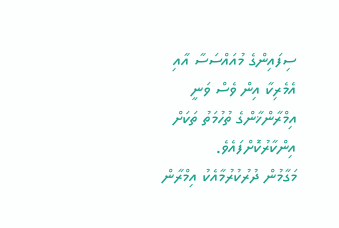ސިފައިންގެ މުއައްސަސާ އާއި އެމެރިކާ އިން ވެސް ވަނީ އިމްރާންޚާންގެ ތުހުމަތު ތަކަށް އިންކާރުކޮށްފައެވެ.
މަގާމުން ދުރުކުރުމާއެކު އިމްރާން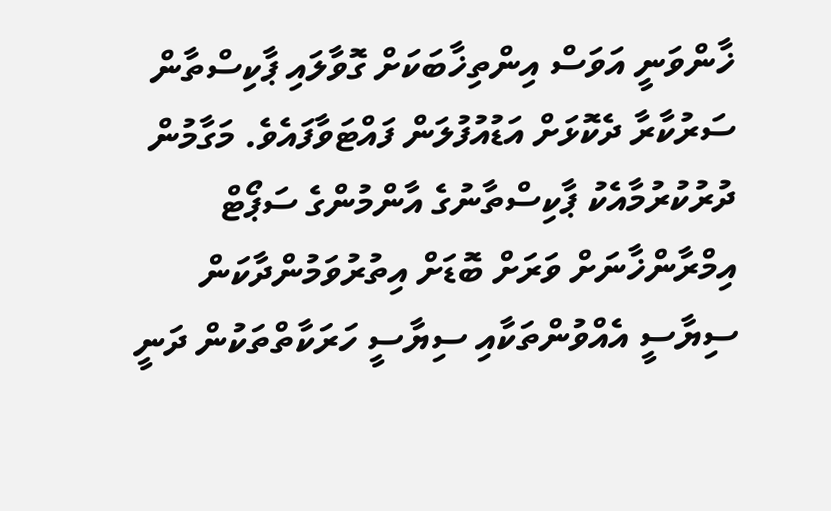ޚާންވަނީ އަވަސް އިންތިޚާބަކަށް ގޮވާލައި ޕާކިސްތާން ސަރުކާރާ ދެކޮޅަށް އަޑުއުފުލަން ފައްޓަވާފައެވެ. މަގާމުން ދުރުކުރުމާއެކު ޕާކިސްތާނުގެ އާންމުންގެ ސަޕޯޓް އިމްރާންޚާނަށް ވަރަށް ބޮޑަށް އިތުރުވަމުންދާކަން ސިޔާސީ އެއްވުންތަކާއި ސިޔާސީ ހަރަކާތްތަކުން ދަނީ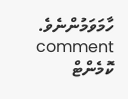ހާމަވަމުންނެވެ.
comment ކޮމެންޓް